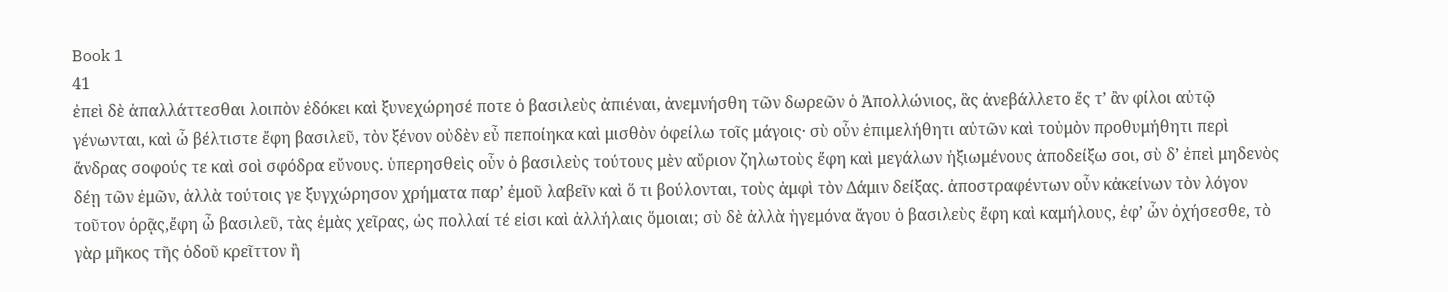Book 1
41
ἐπεὶ δὲ ἀπαλλάττεσθαι λοιπὸν ἐδόκει καὶ ξυνεχώρησέ ποτε ὁ βασιλεὺς ἀπιέναι, ἀνεμνήσθη τῶν δωρεῶν ὁ Ἀπολλώνιος, ἃς ἀνεβάλλετο ἔς τʼ ἂν φίλοι αὐτῷ γένωνται, καὶ ὦ βέλτιστε ἔφη βασιλεῦ, τὸν ξένον οὐδὲν εὖ πεποίηκα καὶ μισθὸν ὀφείλω τοῖς μάγοις· σὺ οὖν ἐπιμελήθητι αὐτῶν καὶ τοὐμὸν προθυμήθητι περὶ ἄνδρας σοφούς τε καὶ σοὶ σφόδρα εὔνους. ὑπερησθεὶς οὖν ὁ βασιλεὺς τούτους μὲν αὔριον ζηλωτοὺς ἔφη καὶ μεγάλων ἠξιωμένους ἀποδείξω σοι, σὺ δʼ ἐπεὶ μηδενὸς δέῃ τῶν ἐμῶν, ἀλλὰ τούτοις γε ξυγχώρησον χρήματα παρʼ ἐμοῦ λαβεῖν καὶ ὅ τι βούλονται, τοὺς ἀμφὶ τὸν Δάμιν δείξας. ἀποστραφέντων οὖν κἀκείνων τὸν λόγον τοῦτον ὁρᾷς,ἔφη ὦ βασιλεῦ, τὰς ἐμὰς χεῖρας, ὡς πολλαί τέ εἰσι καὶ ἀλλήλαις ὅμοιαι; σὺ δὲ ἀλλὰ ἡγεμόνα ἄγου ὁ βασιλεὺς ἔφη καὶ καμήλους, ἐφʼ ὧν ὀχήσεσθε, τὸ γὰρ μῆκος τῆς ὁδοῦ κρεῖττον ἢ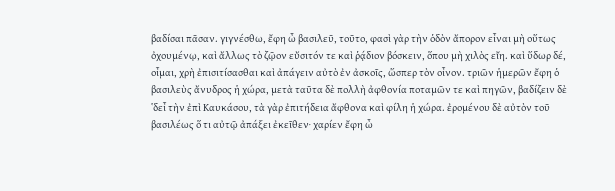βαδίσαι πᾶσαν. γιγνέσθω, ἔφη ὦ βασιλεῦ, τοῦτο, φασὶ γὰρ τὴν ὁδὸν ἄπορον εἶναι μὴ οὕτως ὀχουμένῳ, καὶ ἄλλως τὸ ζῷον εὔσιτόν τε καὶ ῥᾴδιον βόσκειν, ὅπου μὴ χιλὸς εἴη. καὶ ὕδωρ δέ, οἶμαι, χρὴ ἐπισιτίσασθαι καὶ ἀπάγειν αὐτὸ ἐν ἀσκοῖς, ὥσπερ τὸν οἶνον. τριῶν ἡμερῶν ἔφη ὁ βασιλεὺς ἄνυδρος ἡ χώρα, μετὰ ταῦτα δὲ πολλὴ ἀφθονία ποταμῶν τε καὶ πηγῶν, βαδίζειν δὲ ʽδεἶ τὴν ἐπὶ Καυκάσου, τὰ γὰρ ἐπιτήδεια ἄφθονα καὶ φίλη ἡ χώρα. ἐρομένου δὲ αὐτὸν τοῦ βασιλέως ὅ τι αὐτῷ ἀπάξει ἐκεῖθεν· χαρίεν ἔφη ὦ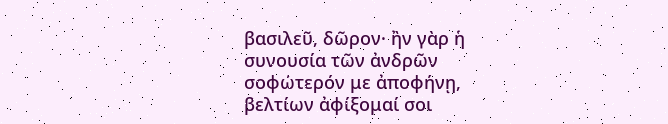βασιλεῦ, δῶρον· ἢν γὰρ ἡ συνουσία τῶν ἀνδρῶν σοφώτερόν με ἀποφήνῃ, βελτίων ἀφίξομαί σοι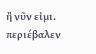ἢ νῦν εἰμι. περιέβαλεν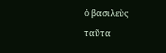ὁ βασιλεὺς ταῦτα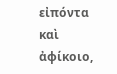εἰπόντα καὶ ἀφίκοιο,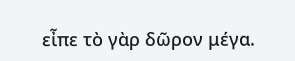εἶπε τὸ γὰρ δῶρον μέγα.